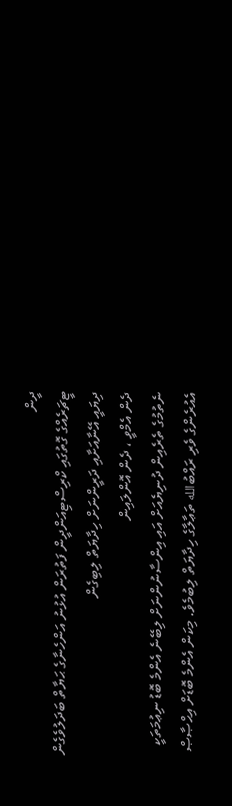ދީން
ޓީޗަރެއްގެ ގޮތުގައި ކްރިސްޓިއަންދީން ފަތުރަން އުޅުނު އަންހެނާގެ ޙަޔާތް ބަދަލުވެގެން ދިޔައީ އޭނާއަށާއި ދަރީންނަށް ހިދާޔަތް ލިބިގެން
ދެން އެމްވީ ، ދެން އޮންލައިން
ނެތުމުގެ ތެރެއިން ދުނިޔެއަށް އައި އިންސާނުންނަށް ލިބޭނެ އެންމެ ބޮޑު ނިޢުމަތަކީ އެއުރެންގެ ވެރި ރައްބުالله ތަޢާލާގެ ހިދާޔަތް ލިބުމެވެ. މިކަން އެންމެ ބޮޑަށް އިޙްޞާޞް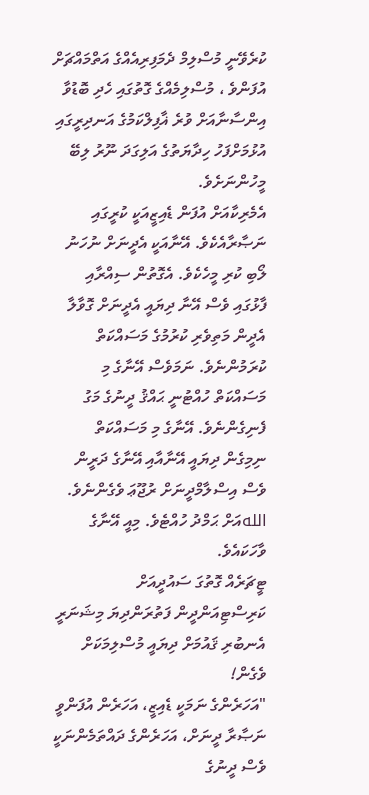ކުރެވޭނީ މުސްލިމް ދެމަފިރިއެއްގެ އަތްމައްޗަށް އުފަންވެ ، މުސްލިމެއްގެ ގޮތުގައި ހެދި ބޮޑުވާ އިންސާނާއަށް ވުރެ ޣާފިލްކަމުގެ އަނދިރީގައި އުޅުމަށްފަހު ހިދާޔަތުގެ އަލިގަދަ ނޫރު ލިބޭ މީހުންނަށެވެ.
އެމެރިކާއަށް އުފަން ޑެއިޒީއަކީ ކުރީގައި ނަޞާރާއެކެވެ. އޭނާއަކީ އެދީނަށް ނުހަނު ލޯބި ކުރި މީހެކެވެ. އެގޮތުން ސިއްރާއި ފާޅުގައި ވެސް އޭނާ ދިޔައީ އެދީނަށް ގޮވާލާ އެދީން މަތިވެރި ކުރުމުގެ މަސައްކަތް ކުރަމުންނެވެ. ނަމަވެސް އޭނާގެ މި މަސައްކަތް ހުއްޓުނީ ޙައްޤު ދީނުގެ މަގު ފެނިގެންނެވެ. އޭނާގެ މި މަސައްކަތް ނިމިގެން ދިޔައީ އޭނާއާއި އޭނާގެ ދަރީން ވެސް އިސްލާމްދީނަށް ރުޖޫޢަ ވެގެންނެވެ. اللهއަށް ޙަމްދު ހުއްޓެވެ. މިއީ އޭނާގެ ވާހަކައެވެ.
ޓީޗަރެއް ގޮތުގަ ސައުދީއަށް ކަރިސްޓިއަންދީން ފަތުރަންދިޔަ މިޝަނަރީ އެނބުރި ޤައުމަށް ދިޔައީ މުސްލިމަކަށް ވެގެން!
"އަހަރެންގެ ނަމަކީ ޑެއިޒީ، އަހަރެން އުފަންވީ ނަޞާރާ ދީނަށް، އަހަރެންގެ ދައްތަމެންނަކީ ވެސް ދީނުގެ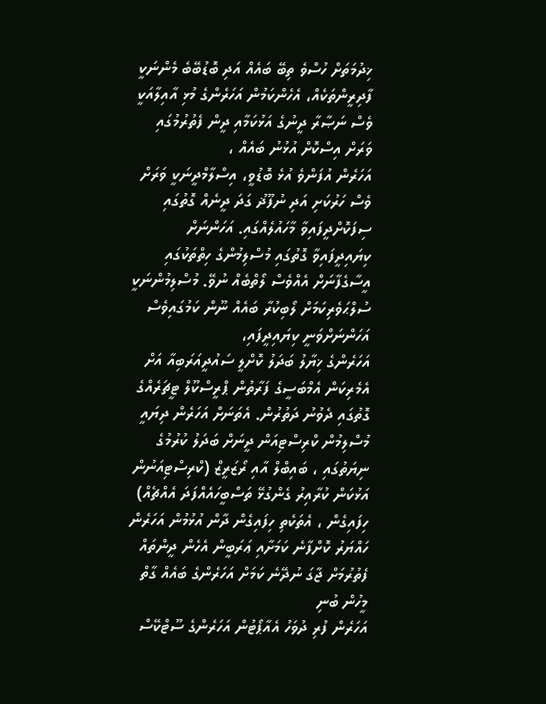ޚިދުމަތަށް ހުސްވެ ތިބޭ ބައެއް އަދި ބޮޑުބޭބެ މެންނަކީ ފާދިރީންތަކެއް، އެހެންކަމުން އަހަރެންގެ މުޅި އާއިލާއަކީ ވެސް ނަޞާރާ ދީނުގެ އަޅުކަމާއި ދީން ފެތުރުމުގައި ވަރަށް އިސްކޮށް އުޅުނު ބައެއް ،
އަހަރެން އުފަންވެ އުޅެ ބޮޑުވީ، އިސްލާމްދީނަކީ ވަރަށް ވެސް ހަރުކަށި އަދި ނުފޫޛު ގަދަ ދީނެއް ގޮތުގައި ސިފަކޮށްދީފައިވާ މާހައުލެއްގައި. އަހަންނަށް ކިޔައިދީފައިވާ ގޮތުގައި މުސްލިމުންގެ ހިތްތަކުގައި އީސާގެފާނަށް އެއްވެސް ލޯތްބެއް ނުވޭ. މުސްލިމުންނަކީ ސުލްޙަވެރިކަމަށް ލޯބިކުރާ ބައެއް ނޫން ކަމުގައިވެސް އަހަންނަށްވަނީ ކިޔައިދީފައި،
އަހަރެންގެ ޚިޔާލު ބަދަލު ކޮށްލީ ސައުދީއަރަބިއާ އަށް އެމެރިކަން އެމްބަސީގެ ފަރާތުން ޕްރީސްކޫލް ޓީޗަރެއްގެ ގޮތުގައި ދެވުނު ދަތުރުން. އެތަނަށް އަހަރެން ދިޔައީ މުސްލިމުން ކްރިސްޓިއަން ދީނަށް ބަދަލު ކުރުމުގެ ނިޔަތުގައި ، ބައިބްލް އާއި ރޯޒަރީޒް (ކްރިސްޓިއަނުން އަޅުކަން ކުރާއިރު ގެންގުޅޭ ތަސްބީހައެއްފަދަ އެއްޗެއް) ހިފައިގެން ، އެތަކެތި ހިފައިގެން ދާން އުޅުމުން އަހަރެން ހައްޔަރު ކޮށްފާނެ ކަމަށާއި ޢަރަބީން އެހެން ދީންތައް ފެތުރުމަށް ޖާގަ ނުދޭނެ ކަމަށް އަހަރެންގެ ބައެއް ގާތް މީހުން ބުނި
އަހަރެން ފުރި ދުވަހު އެއާޕޯޓުން އަހަރެންގެ ސޫޓްކޭސް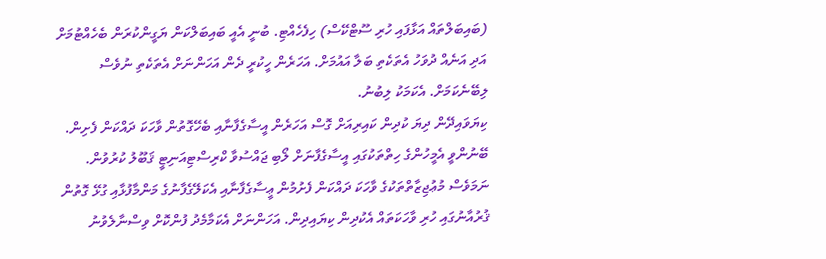(ބައިބަލްތައް އަޅާފައި ހުރި ސޫޓްކޭސް) ހިފެހެއްޓި. ބުނީ އެއީ ބައިބަލްކަން ޔަގީންކުރަން ބެހެއްޓުމަށް އަދި އަނެއް ދުވަހު އެތަކެތި ބަލާ އައުމަށް. އަހަރެން ހީކުރީ ދެން އަހަންނަށް އެތަކެތި ނުވެސް ލިބޭނެކަމަށް. އެކަމަކު ލިބުނު.
ކިޔަވައިދޭން ދިޔަ ކުދިން ކައިރިއަށް ގޮސް އަހަރެން އީސާގެފާނާއި ބެހޭގޮތުން ވާހަކަ ދައްކަން ފެށިން. ބޭނުންވީ އެމީހުންގެ ހިތްތަކުގައި އީސާގެފާނަށް ލޯބި ޖައްސުވާ ކްރިސްޓިއަނިޓީ ޤަބޫލު ކުރުވުން. ނަމަވެސް މުޢުޖިޒާތްތަކުގެ ވާހަކަ ދައްކަން ފެށުމުން ޢީސާގެފާނާއި އެކަލޭގެފާނުގެ މަންމާފުޅާއި ގުޅޭ ގޮތުން ޤުރުއާނުގައި ހުރި ވާހަކަތައް އެކުދިން ކިޔައިދިން. އަހަންނަށް އެކަމާމެދު ފުންކޮށް ވިސްނާލެވުނު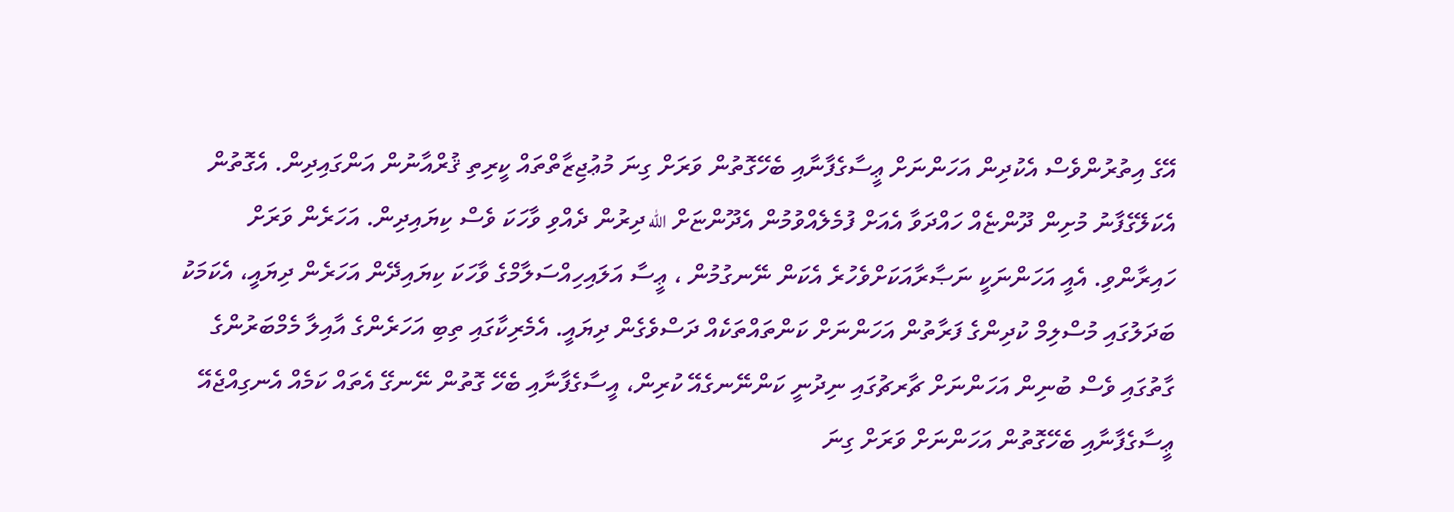އޭގެ އިތުރުންވެސް އެކުދިން އަހަންނަށް ޢީސާގެފާނާއި ބެހޭގޮތުން ވަރަށް ގިނަ މުޢުޖިޒާތްތައް ކީރިތި ޤުރްއާނުން އަންގައިދިން. އެގޮތުން އެކަލޭގެފާނު މުށިން ދޫންޏެއް ހައްދަވާ އެއަށް ފުމެލެއްވުމުން އެދޫންޏަށް الله ދިރުން ދެއްވި ވާހަކަ ވެސް ކިޔައިދިން. އަހަރެން ވަރަށް ހައިރާންވި. އެއީ އަހަންނަކީ ނަޞާރާއަކަށްވެހުރެ އެކަން ނޭނގުމުން ، ޢީސާ އަލައިހިއްސަލާމްގެ ވާހަކަ ކިޔައިދޭން އަހަރެން ދިޔައީ، އެކަމަކު ބަދަލުގައި މުސްލިމް ކުދިންގެ ފަރާތުން އަހަންނަށް ކަންތައްތަކެއް ދަސްވެގެން ދިޔައީ. އެމެރިކާގައި ތިބި އަހަރެންގެ އާއިލާ މެމްބަރުންގެ ގާތުގައި ވެސް ބުނިން އަހަންނަށް ޗާރޗުގައި ނިދުނީ ކަންނޭނގެއޭ ކުރިން، އީސާގެފާނާއި ބެހޭ ގޮތުން ނޭނގޭ އެތައް ކަމެއް އެނގިއްޖެއޭ
ޢީސާގެފާނާއި ބެހޭގޮތުން އަހަންނަށް ވަރަށް ގިނަ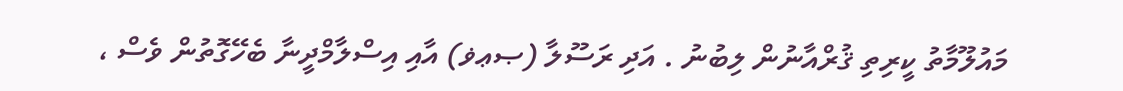މައުލޫމާތު ކީރިތި ޤުރްއާނުން ލިބުނު . އަދި ރަސޫލާ (ޞޢޥ) އާއި އިސްލާމްދީނާ ބެހޭގޮތުން ވެސް ،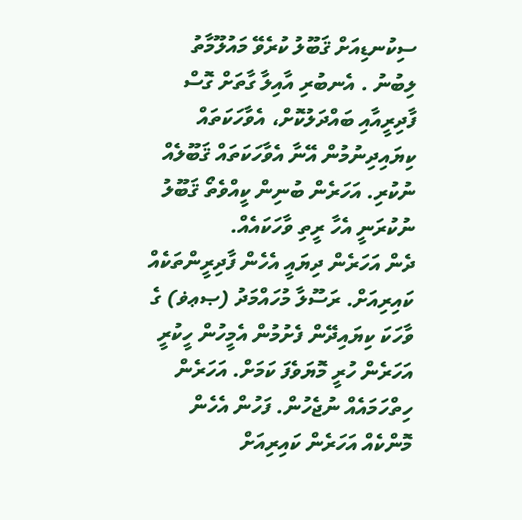ސިކުނޑިއަށް ޤަބޫލު ކުރެވޭ މައުލޫމާތު ލިބުނު . އެނބުރި އާއިލާ ގާތަށް ގޮސް ފާދިރީއާއި ބައްދަލުކޮށް، އެވާހަކަތައް ކިޔައިދިނުމުން އޭނާ އެވާހަކަތައް ޤަބޫލެއް ނުކުރި. އަހަރެން ބުނިން ކީއްވެތޯ ޤަބޫލު ނުކުރަނީ އެހާ ރީތި ވާހަކައެއް.
ދެން އަހަރެން ދިޔައީ އެހެން ފާދިރީންތަކެއް ކައިރިއަށް. ރަސޫލާ މުހައްމަދު (ޞޢޥ) ގެ ވާހަކަ ކިޔައިދޭން ފެށުމުން އެމީހުން ހީކުރީ އަހަރެން ހުރީ މޮޔަވެފަ ކަމަށް. އަހަރެން ހިތްހަމައެއް ނުޖެހުން. ފަހުން އެހެން މޮންކެއް އަހަރެން ކައިރިއަށް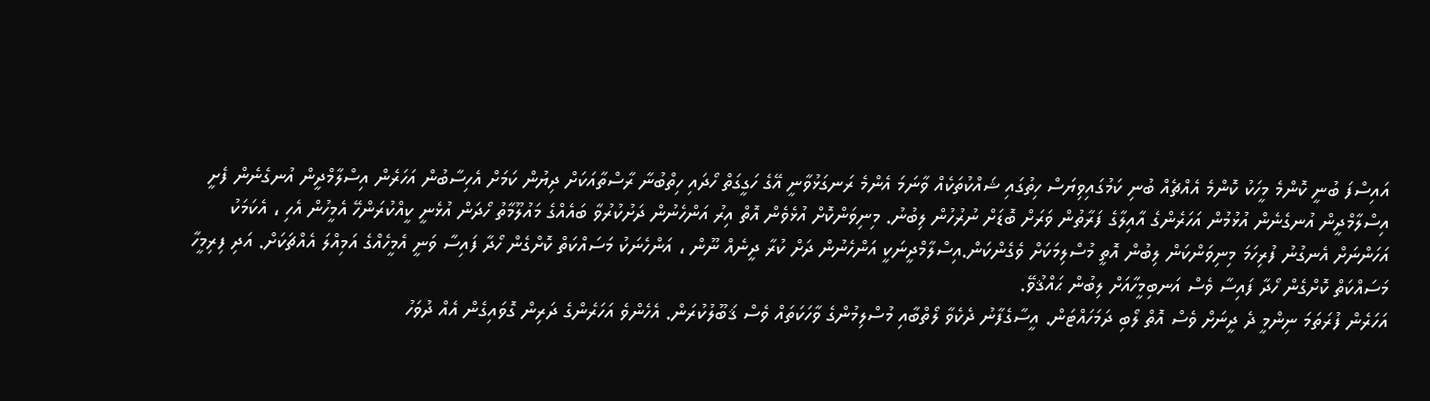އައިސްފަ ބުނީ ކޮންމެ މީހަކު ކޮންމެ އެއްޗެއް ބުނި ކަމުގައިވިޔަސް ހިތުގައި ޝައްކުތަކެއް ވާނަމަ އެންމެ ރަނގަޅުވާނީ އޭގެ ހަގީގަތް ހޯދައި ހިތްބުނާ ރާސްތާއަކަށް ދިޔުން ކަމަށް އެހިސާބުން އަހަރެން އިސްލާމްދީން އުނގެނެން ފެށީ
އިސްލާމްދީން އުނގެނެން އުޅުމުން އަހަރެންގެ އާއިލާގެ ފަރާތުން ވަރަށް ބޮޑަށް ނުރުހުން ލިބުނު. މިނިވަންކޮށް އުޅެވެން އޮތް އިރު އަންހެނުން ދަށުކުރުވާ ބައެއްގެ މައުލޫމާތު ހޯދަން އުޅެނީ ކީއްކުރަންހޭ އެމީހުން އެހި ، އެކަމަކު އަހަންނަށް އެނގުނު ފުރިހަމަ މިނިވަންކަން ލިބުން އޮތީ މުސްލިމަކަށް ވެގެންކަން.އިސްލާމްދީނަކީ އަންހެނުން ދަށް ކުރާ ދީނެއް ނޫން ، އަންހެނަކު މަސައްކަތް ކޮށްގެން ހޯދާ ފައިސާ ވަނީ އެމީހެއްގެ އަމިއްލަ އެއްޗަކަށް. އަދި ފިރިމީހާ މަސައްކަތް ކޮށްގެން ހޯދާ ފައިސާ ވެސް އަނބިމީހާއަށް ލިބުން ޙައްޤުވޭ.
އަހަރެން ފުރަތަމަ ނިންމީ ދެ ދީނަށް ވެސް އޮތް ލޯބި ދަމަހައްޓަން. އީސާގެފާނު ދެކެވާ ލޯތްބާއި މުސްލިމުންގެ ވާހަކަތައް ވެސް ޤަބޫލުކުރަން. އެހެންވެ އަހަރެންގެ ދަރިން ގޮވައިގެން އެއް ދުވަހު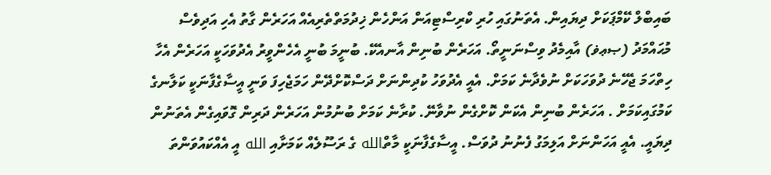ބައިބްލް ކޭމްޕަކަށް ދިޔައިން. އެތަނުގައި ހުރި ކްރިސްޓިއަން އަންހެން ޚިދުމަތްތެރިއެއް އަހަރެން ގާތު އެހި އަދިވެސް މުޙައްމަދު (ޞޢޥ) އާއިމެދު ވިސްނަނީތޯ. އަހަރެން ބުނިން އާނއެކޭ. ބުނީމަ ބުނީ އެހެންވީރު އެދުވަހަކީ އަހަރެން އެހާ ހިތްހަމަ ޖެހޭނެ ދުވަހަކަށް ނުވެދާނެ ކަމަށް. އެއީ އެދުވަހު ކުދިންނަށް ދަސްކޮށްދޭން ހަމަޖެހިފަ ވަނީ އީސާގެފާނަކީ ކަލާނގެ ކަމުގައިކަމަށް . އަހަރެން ބުނިން އެކަން ކޮށްގެން ނުވާނޭ. ކުރާނެ ކަމަށް ބުނުމުން އަހަރެން ދަރިން ގޮވައިގެން އެތަނުން ދިޔައީ. އެއީ އަހަންނަށް އަލިމަގު ފެނުނު ދުވަސް. އީސާގެފާނަކީ މާތްالله ގެ ރަސޫލެއް ކަމަށާއި الله އީ އެއްކައުވަންތަ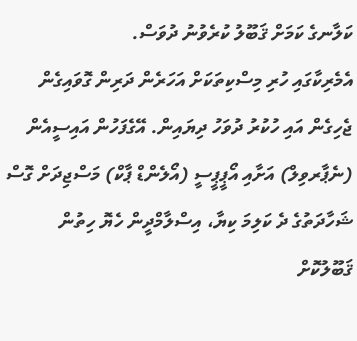ކަލާނގެ ކަމަށް ޤަބޫލު ކުރެވުނު ދުވަސް.
އެމެރިކާގައި ހުރި މިސްކިތަކަށް އަހަރެން ދަރިން ގޮވައިގެން ޖެހިގެން އައި ހުކުރު ދުވަހު ދިޔައިން. އޭގެފަހުން އައިސީއެން (ނެޕާރވިލް) އަށާއި އޯޕީޕީސީ (އޯލެންޑް ޕާކް) މަސްޖިދަށް ގޮސް ޝަހާދަތުގެ ދެ ކަލިމަ ކިޔާ، އިސްލާމްދީން ހެޔޮ ހިތުން ޤަބޫލުކޮށް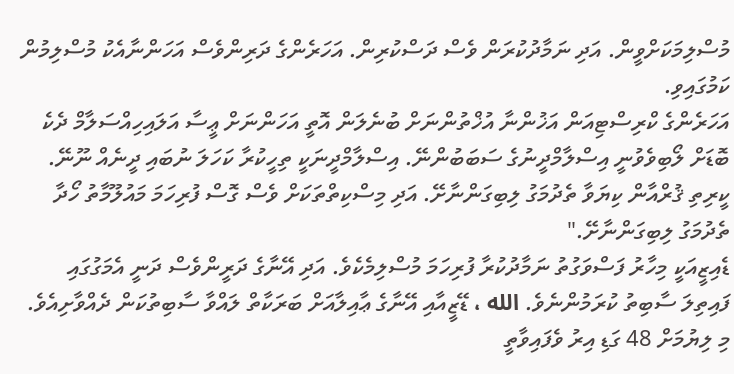މުސްލިމަކަށްވީން. އަދި ނަމާދުކުރަން ވެސް ދަސްކުރިން. އަހަރެންގެ ދަރިންވެސް އަހަންނާއެކު މުސްލިމުން ކަމުގައިވި.
އަހަރެންގެ ކްރިސްޓިއަން އަޚުންނާ އުޚްތުންނަށް ބުނެލަން އޮތީ އަހަންނަށް ޢީސާ އަލައިހިއްސަލާމް ދެކެ ބޮޑަށް ލޯބިވެވުނީ އިސްލާމްދީނުގެ ސަބަބުންނޭ. އިސްލާމްދީނަކީ ތިހީކުރާ ކަހަލަ ނުބައި ދީނެއް ނޫނޭ. ކީރިތި ޤުރްއާން ކިޔަވާ ތެދުމަގު ލިބިގަންނާށޭ. އަދި މިސްކިތްތަކަށް ވެސް ގޮސް ފުރިހަމަ މައުލޫމާތު ހޯދާ ތެދުމަގު ލިބިގަންނާށޭ."
ޑެއިޒީއަކީ މިހާރު ފަސްވަގުތު ނަމާދުކުރާ ފުރިހަމަ މުސްލިމެކެވެ. އަދި އޭނާގެ ދަރީންވެސް ދަނީ އެމަގުގައި ފައިތިލަ ސާބިތު ކުރަމުންނެވެ. الله ، ޑޭޒީއާއި އޭނާގެ ޢާއިލާއަށް ބަރަކާތް ލައްވާ ސާބިތުކަން ދެއްވާށިއެވެ.
މި ލިޔުމަށް 48 ގަޑި އިރު ވެފައިވާތީ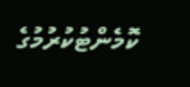ކޮމެންޓުކުރުމުގެ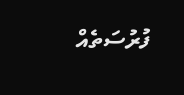ފުރުސަތެއް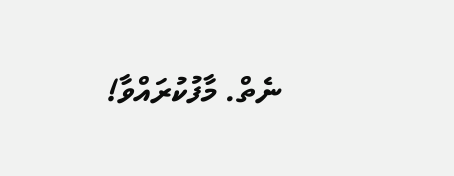ނެތް. މާފުކުރައްވާ!